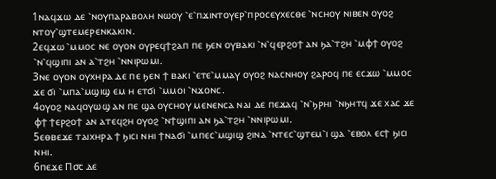1ⲛⲁϥϫⲱ ⲇⲉ ⳿ⲛⲟⲩⲡⲁⲣⲁⲃⲟⲗⲏ ⲛⲱⲟⲩ ⳿ⲉ⳿ⲡϫⲓⲛⲧⲟⲩⲉⲣ⳿ⲡⲣⲟⲥⲉⲩⲭⲉⲥⲑⲉ ⳿ⲛⲥⲏⲟⲩ ⲛⲓⲃⲉⲛ ⲟⲩⲟϩ ⲛⲧⲟⲩ⳿ϣⲧⲉⲙⲉⲣⲉⲛⲕⲁⲕⲓⲛ.
2ⲉϥϫⲱ ⳿ⲙⲙⲟⲥ ⲛⲉ ⲟⲩⲟⲛ ⲟⲩⲣⲉϥϯϩⲁⲡ ⲡⲉ ϧⲉⲛ ⲟⲩⲃⲁⲕⲓ ⳿ⲛ⳿ϥⲉⲣϩⲟϯ ⲁⲛ ϧⲁ⳿ⲧϩⲏ ⳿ⲙⲫϯ ⲟⲩⲟϩ ⳿ⲛ⳿ϥϣⲓⲡⲓ ⲁⲛ ⲁ⳿ⲧϩⲏ ⳿ⲛⲛⲓⲣⲱⲙⲓ.
3ⲛⲉ ⲟⲩⲟⲛ ⲟⲩⲭⲏⲣⲁ ⲇⲉ ⲡⲉ ϧⲉⲛ ϯ ⲃⲁⲕⲓ ⳿ⲉⲧⲉ⳿ⲙⲙⲁⲩ ⲟⲩⲟϩ ⲛⲁⲥⲛⲏⲟⲩ ϩⲁⲣⲟϥ ⲡⲉ ⲉⲥϫⲱ ⳿ⲙⲙⲟⲥ ϫⲉ ϭⲓ ⳿ⲙⲡⲁ⳿ⲙϣⲓϣ ⲉⲙ ⲏ ⲉⲧϭⲓ ⳿ⲙⲙⲟⲓ ⳿ⲛϫⲟⲛⲥ.
4ⲟⲩⲟϩ ⲛⲁϥⲟⲩⲱϣ ⲁⲛ ⲡⲉ ϣⲁ ⲟⲩⲥⲏⲟⲩ ⲙⲉⲛⲉⲛⲥⲁ ⲛⲁⲓ ⲇⲉ ⲡⲉϫⲁϥ ⳿ⲛ⳿ϧⲣⲏⲓ ⳿ⲛϧⲏⲧϥ ϫⲉ ⲭⲁⲥ ϫⲉ ⲫϯ ϯⲉⲣϩⲟϯ ⲁⲛ ⲁⲧⲉϥϩⲏ ⲟⲩⲟϩ ⳿ⲛϯϣⲓⲡⲓ ⲁⲛ ϧⲁ⳿ⲧϩⲏ ⳿ⲛⲛⲓⲣⲱⲙⲓ.
5ⲉⲑⲃⲉϫⲉ ⲧⲁⲓⲭⲏⲣⲁ ϯ ϧⲓⲥⲓ ⲛⲏⲓ ϯⲛⲁϭⲓ ⳿ⲙⲡⲉⲥ⳿ⲙϣⲓϣ ϩⲓⲛⲁ ⳿ⲛⲧⲉⲥ⳿ϣⲧⲉⲙ⳿ⲓ ϣⲁ ⳿ⲉⲃⲟⲗ ⲉⲥϯ ϧⲓⲥⲓ ⲛⲏⲓ.
6ⲡⲉϫⲉ Ⲡ⳪ ⲇⲉ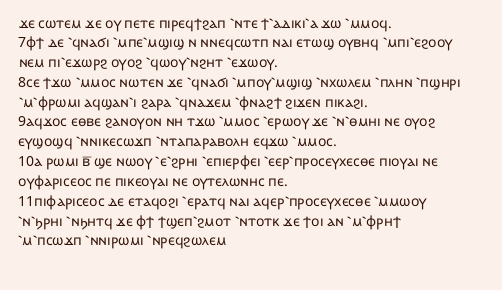ϫⲉ ⲥⲱⲧⲉⲙ ϫⲉ ⲟⲩ ⲡⲉⲧⲉ ⲡⲓⲣⲉϥϯϩⲁⲡ ⳿ⲛⲧⲉ ϯ⳿ⲁⲇⲓⲕⲓ⳿ⲁ ϫⲱ ⳿ⲙⲙⲟϥ.
7ⲫϯ ⲇⲉ ⳿ϥⲛⲁϭⲓ ⳿ⲙⲡⲉ⳿ⲙϣⲓϣ ⲛ ⲛⲛⲉϥⲥⲱⲧⲡ ⲛⲁⲓ ⲉⲧⲱϣ ⲟⲩⲃⲏϥ ⳿ⲙⲡⲓ⳿ⲉϩⲟⲟⲩ ⲛⲉⲙ ⲡⲓ⳿ⲉϫⲱⲣϩ ⲟⲩⲟϩ ⳿ϥⲱⲟⲩ⳿ⲛϩⲏⲧ ⳿ⲉϫⲱⲟⲩ.
8ⲥⲉ ϯϫⲱ ⳿ⲙⲙⲟⲥ ⲛⲱⲧⲉⲛ ϫⲉ ⳿ϥⲛⲁϭⲓ ⳿ⲙⲡⲟⲩ⳿ⲙϣⲓϣ ⳿ⲛⲭⲱⲗⲉⲙ ⳿ⲡⲗⲏⲛ ⳿ⲡϣⲏⲣⲓ ⳿ⲙ⳿ⲫⲣⲱⲙⲓ ⲁϥϣⲁⲛ⳿ⲓ ϩⲁⲣⲁ ⳿ϥⲛⲁϫⲉⲙ ⳿ⲫⲛⲁϩϯ ϩⲓϫⲉⲛ ⲡⲓⲕⲁϩⲓ.
9ⲁϥϫⲟⲥ ⲉⲑⲃⲉ ϩⲁⲛⲟⲩⲟⲛ ⲛⲏ ⲧϫⲱ ⳿ⲙⲙⲟⲥ ⳿ⲉⲣⲱⲟⲩ ϫⲉ ⳿ⲛ⳿ⲑⲙⲏⲓ ⲛⲉ ⲟⲩⲟϩ ⲉⲩϣⲟϣϥ ⳿ⲛⲛⲓⲕⲉⲥⲱϫⲡ ⳿ⲛⲧⲁⲡⲁⲣⲁⲃⲟⲗⲏ ⲉϥϫⲱ ⳿ⲙⲙⲟⲥ.
10ⲁ ⲣⲱⲙⲓ ⲃ̅ ϣⲉ ⲛⲱⲟⲩ ⳿ⲉ⳿ϩⲣⲏⲓ ⳿ⲉⲡⲓⲉⲣⲫⲉⲓ ⳿ⲉⲉⲣ⳿ⲡⲣⲟⲥⲉⲩⲭⲉⲥⲑⲉ ⲡⲓⲟⲩⲁⲓ ⲛⲉ ⲟⲩⲫⲁⲣⲓⲥⲉⲟⲥ ⲡⲉ ⲡⲓⲕⲉⲟⲩⲁⲓ ⲛⲉ ⲟⲩⲧⲉⲗⲱⲛⲏⲥ ⲡⲉ.
11ⲡⲓⲫⲁⲣⲓⲥⲉⲟⲥ ⲇⲉ ⲉⲧⲁϥⲟϩⲓ ⳿ⲉⲣⲁⲧϥ ⲛⲁⲓ ⲁϥⲉⲣ⳿ⲡⲣⲟⲥⲉⲩⲭⲉⲥⲑⲉ ⳿ⲙⲙⲱⲟⲩ ⳿ⲛ⳿ϧⲣⲏⲓ ⳿ⲛϧⲏⲧϥ ϫⲉ ⲫϯ ϯϣⲉⲡ⳿ϩⲙⲟⲧ ⳿ⲛⲧⲟⲧⲕ ϫⲉ ϯⲟⲓ ⲁⲛ ⳿ⲙ⳿ⲫⲣⲏϯ ⳿ⲙ⳿ⲡⲥⲱϫⲡ ⳿ⲛⲛⲓⲣⲱⲙⲓ ⳿ⲛⲣⲉϥϩⲱⲗⲉⲙ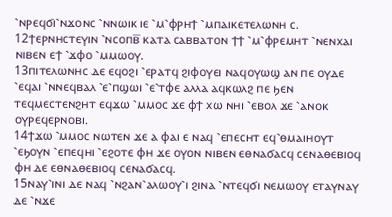⳿ⲛⲣⲉϥϭⲓ⳿ⲛϫⲟⲛⲥ ⳿ⲛⲛⲱⲓⲕ ⲓⲉ ⳿ⲙ⳿ⲫⲣⲏϯ ⳿ⲙⲡⲁⲓⲕⲉⲧⲉⲗⲱⲛⲏ ⲥ.
12ϯⲉⲣⲛⲏⲥⲧⲉⲩⲓⲛ ⳿ⲛⲥⲟⲡⲃ̅ ⲕⲁⲧⲁ ⲥⲁⲃⲃⲁⲧⲟⲛ ϯϯ ⳿ⲙ⳿ⲫⲣⲉⲙⲏⲧ ⳿ⲛⲉⲛⲭⲁⲓ ⲛⲓⲃⲉⲛ ⲉϯ ⳿ϫⲫⲟ ⳿ⲙⲙⲱⲟⲩ.
13ⲡⲓⲧⲉⲗⲱⲛⲏⲥ ⲇⲉ ⲉϥⲟϩⲓ ⳿ⲉⲣⲁⲧϥ ϩⲓⲫⲟⲩⲉⲓ ⲛⲁϥⲟⲩⲱϣ ⲁⲛ ⲡⲉ ⲟⲩⲇⲉ ⳿ⲉϥⲁⲓ ⳿ⲛⲛⲉϥⲃⲁⲗ ⳿ⲉ⳿ⲡϣⲱⲓ ⳿ⲉ⳿ⲧⲫⲉ ⲁⲗⲗⲁ ⲁϥⲕⲱⲗϩ ⲡⲉ ϧⲉⲛ ⲧⲉϥⲙⲉⲥⲧⲉⲛϩⲏⲧ ⲉϥϫⲱ ⳿ⲙⲙⲟⲥ ϫⲉ ⲫϯ ⲭⲱ ⲛⲏⲓ ⳿ⲉⲃⲟⲗ ϫⲉ ⳿ⲁⲛⲟⲕ ⲟⲩⲣⲉϥⲉⲣⲛⲟⲃⲓ.
14ϯϫⲱ ⳿ⲙⲙⲟⲥ ⲛⲱⲧⲉⲛ ϫⲉ ⲁ ⲫⲁⲓ ⲉ ⲛⲁϥ ⳿ⲉⲡⲉⲥⲏⲧ ⲉϥ⳿ⲑⲙⲁⲓⲏⲟⲩⲧ ⳿ⲉϧⲟⲩⲛ ⳿ⲉⲡⲉϥⲏⲓ ⳿ⲉϩⲟⲧⲉ ⲫⲏ ϫⲉ ⲟⲩⲟⲛ ⲛⲓⲃⲉⲛ ⲉⲑⲛⲁϭⲁⲥϥ ⲥⲉⲛⲁⲑⲉⲃⲓⲟϥ ⲫⲏ ⲇⲉ ⲉⲑⲛⲁⲑⲉⲃⲓⲟϥ ⲥⲉⲛⲁϭⲁⲥϥ.
15ⲛⲁⲩ⳿ⲓⲛⲓ ⲇⲉ ⲛⲁϥ ⳿ⲛϩⲁⲛ⳿ⲁⲗⲱⲟⲩ⳿ⲓ ϩⲓⲛⲁ ⳿ⲛⲧⲉϥϭⲓ ⲛⲉⲙⲱⲟⲩ ⲉⲧⲁⲩⲛⲁⲩ ⲇⲉ ⳿ⲛϫⲉ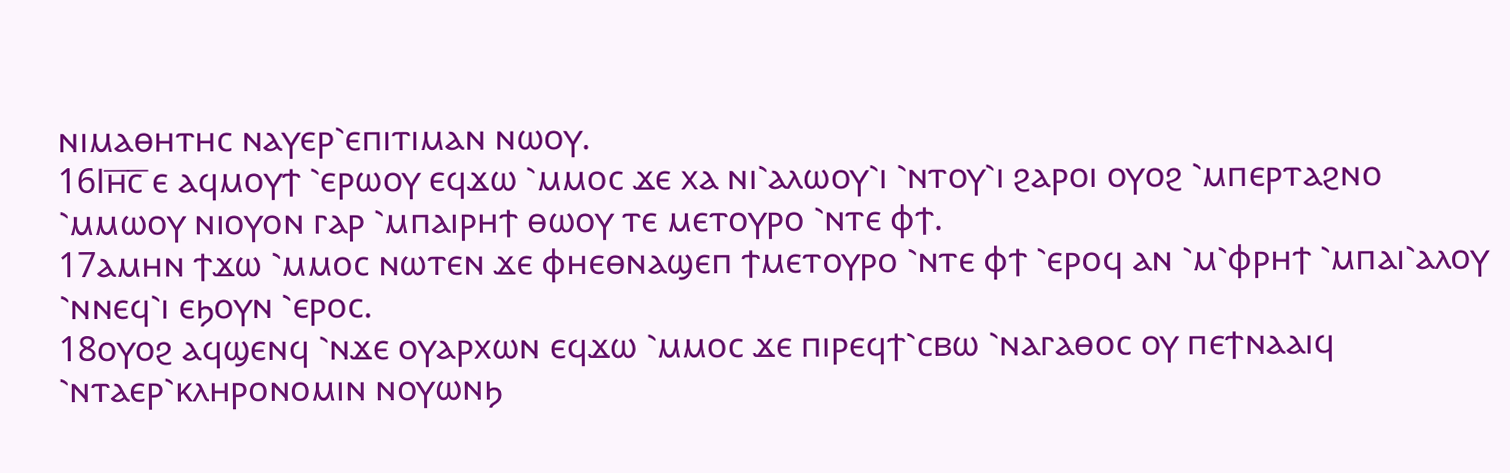ⲛⲓⲙⲁⲑⲏⲧⲏⲥ ⲛⲁⲩⲉⲣ⳿ⲉⲡⲓⲧⲓⲙⲁⲛ ⲛⲱⲟⲩ.
16Ⲓⲏ̅ⲥ̅ ⲉ ⲁϥⲙⲟⲩϯ ⳿ⲉⲣⲱⲟⲩ ⲉϥϫⲱ ⳿ⲙⲙⲟⲥ ϫⲉ ⲭⲁ ⲛⲓ⳿ⲁⲗⲱⲟⲩ⳿ⲓ ⳿ⲛⲧⲟⲩ⳿ⲓ ϩⲁⲣⲟⲓ ⲟⲩⲟϩ ⳿ⲙⲡⲉⲣⲧⲁϩⲛⲟ ⳿ⲙⲙⲱⲟⲩ ⲛⲓⲟⲩⲟⲛ ⲅⲁⲣ ⳿ⲙⲡⲁⲓⲣⲏϯ ⲑⲱⲟⲩ ⲧⲉ ⲙⲉⲧⲟⲩⲣⲟ ⳿ⲛⲧⲉ ⲫϯ.
17ⲁⲙⲏⲛ ϯϫⲱ ⳿ⲙⲙⲟⲥ ⲛⲱⲧⲉⲛ ϫⲉ ⲫⲏⲉⲑⲛⲁϣⲉⲡ ϯⲙⲉⲧⲟⲩⲣⲟ ⳿ⲛⲧⲉ ⲫϯ ⳿ⲉⲣⲟϥ ⲁⲛ ⳿ⲙ⳿ⲫⲣⲏϯ ⳿ⲙⲡⲁⲓ⳿ⲁⲗⲟⲩ ⳿ⲛⲛⲉϥ⳿ⲓ ⲉϧⲟⲩⲛ ⳿ⲉⲣⲟⲥ.
18ⲟⲩⲟϩ ⲁϥϣⲉⲛϥ ⳿ⲛϫⲉ ⲟⲩⲁⲣⲭⲱⲛ ⲉϥϫⲱ ⳿ⲙⲙⲟⲥ ϫⲉ ⲡⲓⲣⲉϥϯ⳿ⲥⲃⲱ ⳿ⲛⲁⲅⲁⲑⲟⲥ ⲟⲩ ⲡⲉϯⲛⲁⲁⲓϥ ⳿ⲛⲧⲁⲉⲣ⳿ⲕⲗⲏⲣⲟⲛⲟⲙⲓⲛ ⲛⲟⲩⲱⲛϧ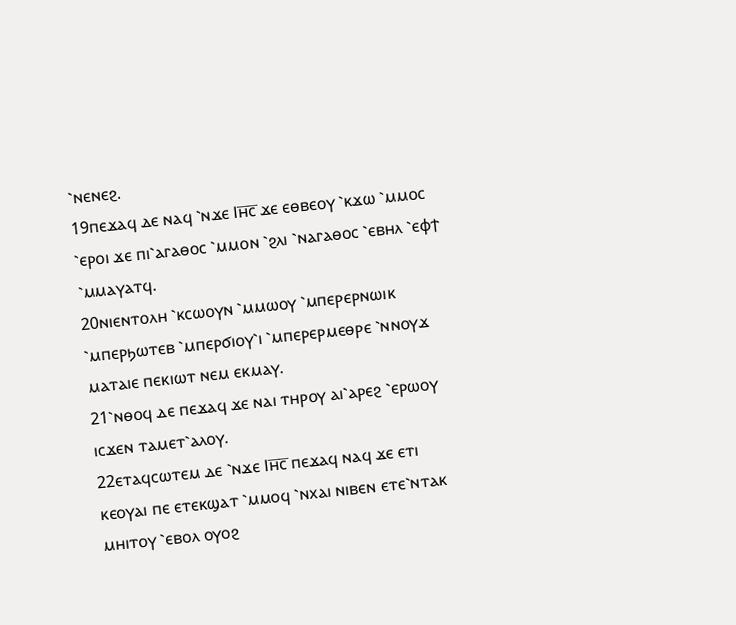⳿ⲛⲉⲛⲉϩ.
19ⲡⲉϫⲁϥ ⲇⲉ ⲛⲁϥ ⳿ⲛϫⲉ Ⲓⲏ̅ⲥ̅ ϫⲉ ⲉⲑⲃⲉⲟⲩ ⳿ⲕϫⲱ ⳿ⲙⲙⲟⲥ ⳿ⲉⲣⲟⲓ ϫⲉ ⲡⲓ⳿ⲁⲅⲁⲑⲟⲥ ⳿ⲙⲙⲟⲛ ⳿ϩⲗⲓ ⳿ⲛⲁⲅⲁⲑⲟⲥ ⳿ⲉⲃⲏⲗ ⳿ⲉⲫϯ ⳿ⲙⲙⲁⲩⲁⲧϥ.
20ⲛⲓⲉⲛⲧⲟⲗⲏ ⳿ⲕⲥⲱⲟⲩⲛ ⳿ⲙⲙⲱⲟⲩ ⳿ⲙⲡⲉⲣⲉⲣⲛⲱⲓⲕ ⳿ⲙⲡⲉⲣϧⲱⲧⲉⲃ ⳿ⲙⲡⲉⲣϭⲓⲟⲩ⳿ⲓ ⳿ⲙⲡⲉⲣⲉⲣⲙⲉⲑⲣⲉ ⳿ⲛⲛⲟⲩϫ ⲙⲁⲧⲁⲓⲉ ⲡⲉⲕⲓⲱⲧ ⲛⲉⲙ ⲉⲕⲙⲁⲩ.
21⳿ⲛⲑⲟϥ ⲇⲉ ⲡⲉϫⲁϥ ϫⲉ ⲛⲁⲓ ⲧⲏⲣⲟⲩ ⲁⲓ⳿ⲁⲣⲉϩ ⳿ⲉⲣⲱⲟⲩ ⲓⲥϫⲉⲛ ⲧⲁⲙⲉⲧ⳿ⲁⲗⲟⲩ.
22ⲉⲧⲁϥⲥⲱⲧⲉⲙ ⲇⲉ ⳿ⲛϫⲉ Ⲓⲏ̅ⲥ̅ ⲡⲉϫⲁϥ ⲛⲁϥ ϫⲉ ⲉⲧⲓ ⲕⲉⲟⲩⲁⲓ ⲡⲉ ⲉⲧⲉⲕϣⲁⲧ ⳿ⲙⲙⲟϥ ⳿ⲛⲭⲁⲓ ⲛⲓⲃⲉⲛ ⲉⲧⲉ⳿ⲛⲧⲁⲕ ⲙⲏⲓⲧⲟⲩ ⳿ⲉⲃⲟⲗ ⲟⲩⲟϩ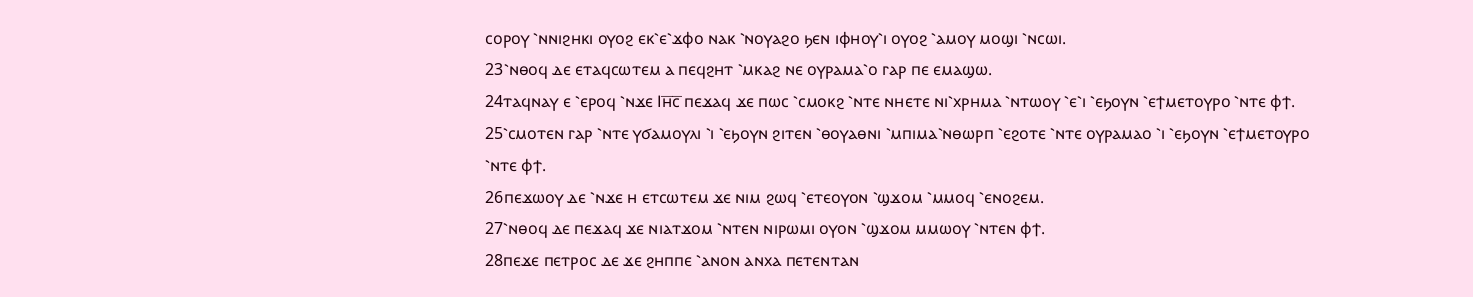ⲥⲟⲣⲟⲩ ⳿ⲛⲛⲓϩⲏⲕⲓ ⲟⲩⲟϩ ⲉⲕ⳿ⲉ⳿ϫⲫⲟ ⲛⲁⲕ ⳿ⲛⲟⲩⲁϩⲟ ϧⲉⲛ ⲓⲫⲏⲟⲩ⳿ⲓ ⲟⲩⲟϩ ⳿ⲁⲙⲟⲩ ⲙⲟϣⲓ ⳿ⲛⲥⲱⲓ.
23⳿ⲛⲑⲟϥ ⲇⲉ ⲉⲧⲁϥⲥⲱⲧⲉⲙ ⲁ ⲡⲉϥϩⲏⲧ ⳿ⲙⲕⲁϩ ⲛⲉ ⲟⲩⲣⲁⲙⲁ⳿ⲟ ⲅⲁⲣ ⲡⲉ ⲉⲙⲁϣⲱ.
24ⲧⲁϥⲛⲁⲩ ⲉ ⳿ⲉⲣⲟϥ ⳿ⲛϫⲉ Ⲓⲏ̅ⲥ̅ ⲡⲉϫⲁϥ ϫⲉ ⲡⲱⲥ ⳿ⲥⲙⲟⲕϩ ⳿ⲛⲧⲉ ⲛⲏⲉⲧⲉ ⲛⲓ⳿ⲭⲣⲏⲙⲁ ⳿ⲛⲧⲱⲟⲩ ⳿ⲉ⳿ⲓ ⳿ⲉϧⲟⲩⲛ ⳿ⲉϯⲙⲉⲧⲟⲩⲣⲟ ⳿ⲛⲧⲉ ⲫϯ.
25⳿ⲥⲙⲟⲧⲉⲛ ⲅⲁⲣ ⳿ⲛⲧⲉ ⲩϭⲁⲙⲟⲩⲗⲓ ⳿ⲓ ⳿ⲉϧⲟⲩⲛ ϩⲓⲧⲉⲛ ⳿ⲑⲟⲩⲁⲑⲛⲓ ⳿ⲙⲡⲓⲙⲁ⳿ⲛⲑⲱⲣⲡ ⳿ⲉϩⲟⲧⲉ ⳿ⲛⲧⲉ ⲟⲩⲣⲁⲙⲁⲟ ⳿ⲓ ⳿ⲉϧⲟⲩⲛ ⳿ⲉϯⲙⲉⲧⲟⲩⲣⲟ ⳿ⲛⲧⲉ ⲫϯ.
26ⲡⲉϫⲱⲟⲩ ⲇⲉ ⳿ⲛϫⲉ ⲏ ⲉⲧⲥⲱⲧⲉⲙ ϫⲉ ⲛⲓⲙ ϩⲱϥ ⳿ⲉⲧⲉⲟⲩⲟⲛ ⳿ϣϫⲟⲙ ⳿ⲙⲙⲟϥ ⳿ⲉⲛⲟϩⲉⲙ.
27⳿ⲛⲑⲟϥ ⲇⲉ ⲡⲉϫⲁϥ ϫⲉ ⲛⲓⲁⲧϫⲟⲙ ⳿ⲛⲧⲉⲛ ⲛⲓⲣⲱⲙⲓ ⲟⲩⲟⲛ ⳿ϣϫⲟⲙ ⲙⲙⲱⲟⲩ ⳿ⲛⲧⲉⲛ ⲫϯ.
28ⲡⲉϫⲉ ⲡⲉⲧⲣⲟⲥ ⲇⲉ ϫⲉ ϩⲏⲡⲡⲉ ⳿ⲁⲛⲟⲛ ⲁⲛⲭⲁ ⲡⲉⲧⲉⲛⲧⲁⲛ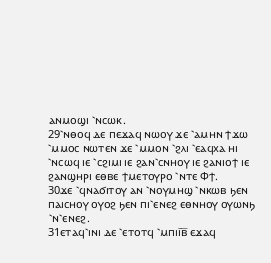ⲁⲛⲙⲟϣⲓ ⳿ⲛⲥⲱⲕ.
29⳿ⲛⲑⲟϥ ⲇⲉ ⲡⲉϫⲁϥ ⲛⲱⲟⲩ ϫⲉ ⳿ⲁⲙⲏⲛ ϯϫⲱ ⳿ⲙⲙⲟⲥ ⲛⲱⲧⲉⲛ ϫⲉ ⳿ⲙⲙⲟⲛ ⳿ϩⲗⲓ ⳿ⲉⲁϥⲭⲁ ⲏⲓ ⳿ⲛⲥⲱϥ ⲓⲉ ⳿ⲥϩⲓⲙⲓ ⲓⲉ ϩⲁⲛ⳿ⲥⲛⲏⲟⲩ ⲓⲉ ϩⲁⲛⲓⲟϯ ⲓⲉ ϩⲁⲛϣⲏⲣⲓ ⲉⲑⲃⲉ ϯⲙⲉⲧⲟⲩⲣⲟ ⳿ⲛⲧⲉ Ⲫϯ.
30ϫⲉ ⳿ϥⲛⲁϭⲓⲧⲟⲩ ⲁⲛ ⳿ⲛⲟⲩⲙⲏϣ ⳿ⲛⲕⲱⲃ ϧⲉⲛ ⲡⲁⲓⲥⲏⲟⲩ ⲟⲩⲟϩ ϧⲉⲛ ⲡⲓ⳿ⲉⲛⲉϩ ⲉⲑⲛⲏⲟⲩ ⲟⲩⲱⲛϧ ⳿ⲛ⳿ⲉⲛⲉϩ.
31ⲉⲧⲁϥ⳿ⲓⲛⲓ ⲇⲉ ⳿ⲉⲧⲟⲧϥ ⳿ⲙⲡⲓⲓ̅ⲃ̅ ⲉϫⲁϥ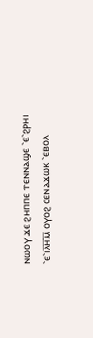ⲛⲱⲟⲩ ϫⲉ ϩⲏⲡⲡⲉ ⲧⲉⲛⲛⲁϣⲉ ⳿ⲉ⳿ϩⲣⲏⲓ ⳿ⲉ⳿ⲓⲗ̅ⲏ̅ⲙ̅ ⲟⲩⲟϩ ⲥⲉⲛⲁϫⲱⲕ ⳿ⲉⲃⲟⲗ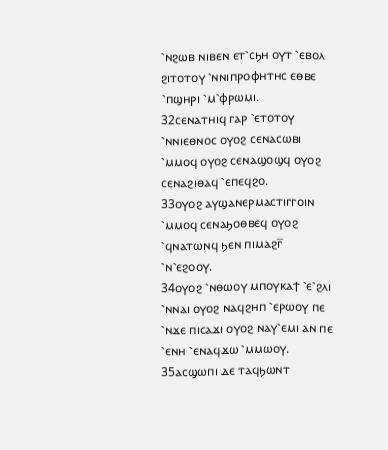⳿ⲛϩⲱⲃ ⲛⲓⲃⲉⲛ ⲉⲧ⳿ⲥϧⲏ ⲟⲩⲧ ⳿ⲉⲃⲟⲗ ϩⲓⲧⲟⲧⲟⲩ ⳿ⲛⲛⲓⲡⲣⲟⲫⲏⲧⲏⲥ ⲉⲑⲃⲉ ⳿ⲡϣⲏⲣⲓ ⳿ⲙ⳿ⲫⲣⲱⲙⲓ.
32ⲥⲉⲛⲁⲧⲏⲓϥ ⲅⲁⲣ ⳿ⲉⲧⲟⲧⲟⲩ ⳿ⲛⲛⲓⲉⲑⲛⲟⲥ ⲟⲩⲟϩ ⲥⲉⲛⲁⲥⲱⲃⲓ ⳿ⲙⲙⲟϥ ⲟⲩⲟϩ ⲥⲉⲛⲁϣⲟϣϥ ⲟⲩⲟϩ ⲥⲉⲛⲁϩⲓⲑⲁϥ ⳿ⲉⲡⲉϥϩⲟ.
33ⲟⲩⲟϩ ⲁⲩϣⲁⲛⲉⲣⲙⲁⲥⲧⲓⲅⲅⲟⲓⲛ ⳿ⲙⲙⲟϥ ⲥⲉⲛⲁϧⲟⲑⲃⲉϥ ⲟⲩⲟϩ ⳿ϥⲛⲁⲧⲱⲛϥ ϧⲉⲛ ⲡⲓⲙⲁϩⲅ̅ ⳿ⲛ⳿ⲉϩⲟⲟⲩ.
34ⲟⲩⲟϩ ⳿ⲛⲑⲱⲟⲩ ⲙⲡⲟⲩⲕⲁϯ ⳿ⲉ⳿ϩⲗⲓ ⳿ⲛⲛⲁⲓ ⲟⲩⲟϩ ⲛⲁϥϩⲏⲡ ⳿ⲉⲣⲱⲟⲩ ⲡⲉ ⳿ⲛϫⲉ ⲡⲓⲥⲁϫⲓ ⲟⲩⲟϩ ⲛⲁⲩ⳿ⲉⲙⲓ ⲁⲛ ⲡⲉ ⳿ⲉⲛⲏ ⳿ⲉⲛⲁϥϫⲱ ⳿ⲙⲙⲱⲟⲩ.
35ⲁⲥϣⲱⲡⲓ ⲇⲉ ⲧⲁϥϧⲱⲛⲧ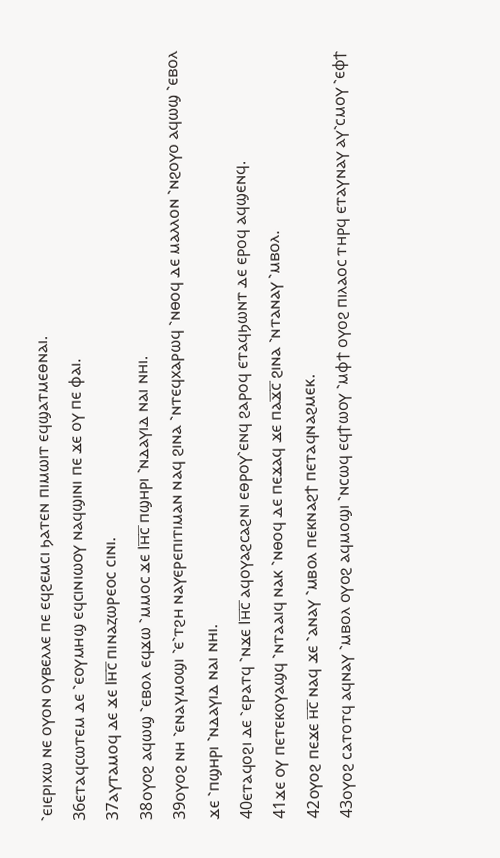⳿ⲉⲓⲉⲣⲓⲭⲱ ⲛⲉ ⲟⲩⲟⲛ ⲟⲩⲃⲉⲗⲗⲉ ⲡⲉ ⲉϥϩⲉⲙⲥⲓ ϧⲁⲧⲉⲛ ⲡⲓⲙⲱⲓⲧ ⲉϥϣⲁⲧⲙⲉⲑⲛⲁⲓ.
36ⲉⲧⲁϥⲥⲱⲧⲉⲙ ⲇⲉ ⳿ⲉⲟⲩⲙⲏϣ ⲉϥⲥⲓⲛⲓⲱⲟⲩ ⲛⲁϥϣⲓⲛⲓ ⲡⲉ ϫⲉ ⲟⲩ ⲡⲉ ⲫⲁⲓ.
37ⲁⲩⲧⲁⲙⲟϥ ⲇⲉ ϫⲉ Ⲓⲏ̅ⲥ̅ ⲡⲓⲛⲁⲍⲱⲣⲉⲟⲥ ⲥⲓⲛⲓ.
38ⲟⲩⲟϩ ⲁϥⲱϣ ⳿ⲉⲃⲟⲗ ⲉϥϫⲱ ⳿ⲙⲙⲟⲥ ϫⲉ Ⲓⲏ̅ⲥ̅ ⲡϣⲏⲣⲓ ⳿ⲛⲇⲁⲩⲓⲇ ⲛⲁⲓ ⲛⲏⲓ.
39ⲟⲩⲟϩ ⲛⲏ ⳿ⲉⲛⲁⲩⲙⲟϣⲓ ⳿ⲉ⳿ⲧϩⲏ ⲛⲁⲩⲉⲣⲉⲡⲓⲧⲓⲙⲁⲛ ⲛⲁϥ ϩⲓⲛⲁ ⳿ⲛⲧⲉϥⲭⲁⲣⲱϥ ⳿ⲛⲑⲟϥ ⲇⲉ ⲙⲁⲗⲗⲟⲛ ⳿ⲛϩⲟⲩⲟ ⲁϥⲱϣ ⳿ⲉⲃⲟⲗ ϫⲉ ⳿ⲡϣⲏⲣⲓ ⳿ⲛⲇⲁⲩⲓⲇ ⲛⲁⲓ ⲛⲏⲓ.
40ⲉⲧⲁϥⲟϩⲓ ⲇⲉ ⳿ⲉⲣⲁⲧϥ ⳿ⲛϫⲉ Ⲓⲏ̅ⲥ̅ ⲁϥⲟⲩⲁϩⲥⲁϩⲛⲓ ⲉⲑⲣⲟⲩ⳿ⲉⲛϥ ϩⲁⲣⲟϥ ⲉⲧⲁϥϧⲱⲛⲧ ⲇⲉ ⲉⲣⲟϥ ⲁϥϣⲉⲛϥ.
41ϫⲉ ⲟⲩ ⲡⲉⲧⲉⲕⲟⲩⲁϣϥ ⳿ⲛⲧⲁⲁⲓϥ ⲛⲁⲕ ⳿ⲛⲑⲟϥ ⲇⲉ ⲡⲉϫⲁϥ ϫⲉ ⲡⲁϫ̅ⲥ̅ ϩⲓⲛⲁ ⳿ⲛⲧⲁⲛⲁⲩ ⳿ⲙⲃⲟⲗ.
42ⲟⲩⲟϩ ⲡⲉϫⲉ ⲏ̅ⲥ̅ ⲛⲁϥ ϫⲉ ⳿ⲁⲛⲁⲩ ⳿ⲙⲃⲟⲗ ⲡⲉⲕⲛⲁϩϯ ⲡⲉⲧⲁϥⲛⲁϩⲙⲉⲕ.
43ⲟⲩⲟϩ ⲥⲁⲧⲟⲧϥ ⲁϥⲛⲁⲩ ⳿ⲙⲃⲟⲗ ⲟⲩⲟϩ ⲁϥⲙⲟϣⲓ ⳿ⲛⲥⲱϥ ⲉϥϯⲱⲟⲩ ⳿ⲙⲫϯ ⲟⲩⲟϩ ⲡⲓⲗⲁⲟⲥ ⲧⲏⲣϥ ⲉⲧⲁⲩⲛⲁⲩ ⲁⲩ⳿ⲥⲙⲟⲩ ⳿ⲉⲫϯ